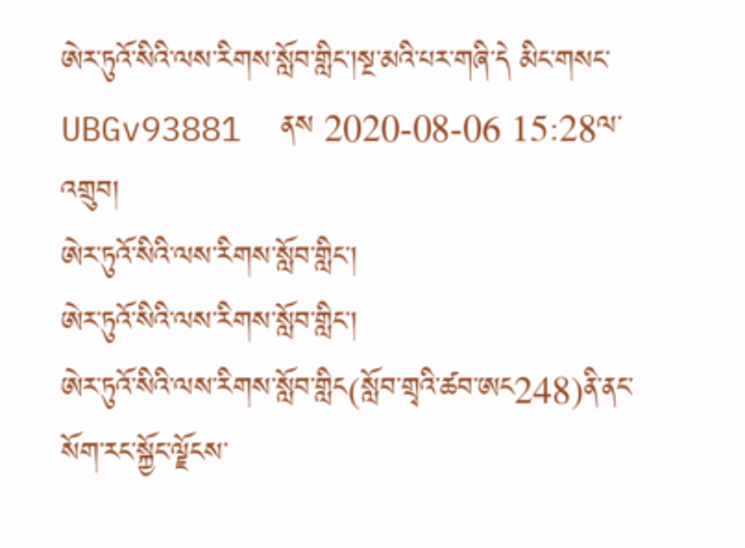ཨེར་ཏུའོ་སིའི་ལས་རིགས་སློབ་གླིང་།སྔ་མའི་པར་གཞི་དེ མིང་གསང་UBGv93881  ནས 2020-08-06 15:28ལ་འགྲུབ།
ཨེར་ཏུའོ་སིའི་ལས་རིགས་སློབ་གླིང་།
ཨེར་ཏུའོ་སིའི་ལས་རིགས་སློབ་གླིང་།
ཨེར་ཏུའོ་སིའི་ལས་རིགས་སློབ་གླིང(སློབ་གྲྭའི་ཚབ་ཨང248)ནི་ནང་སོག་རང་སྐྱོང་ལྗོངས་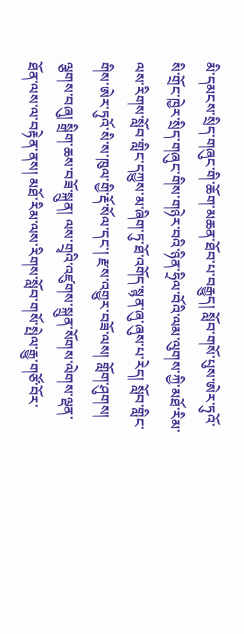མི་དམངས་སྲིད་གཞུང་གི་ཆོག་མཆན་ཐོབ་པ་བརྒྱུད། སློབ་གསོ་པུས་ཨེར་ཏུའོ་སི་གྲོང་ཁྱེར་སྲིད་གཞུང་གིས་གཉེར་བའི་ཉིན་ཧྲིལ་བོའི་ལམ་ལུགས་ཀྱི་མཐོ་རིམ་ལས་རིགས་སློབ་གླིང་དཀྱུས་མ་ཞིག་ཏུ་ཐོ་འགོད་སྙན་ཞུ་ཞུས་པ་རེད། སློབ་གླིང་གིས་ཨེར་ཏུའོ་སི་ས་ཁུལ་གྱི་རྡོ་སོལ་དང་། རྫས་འགྱུར་བཟོ་ལས། གློག་ཤུགས། ལྕགས་བཞུ། སྒྲིག་ཆས་བཟོ་སྐྲུན། ལས་གྲྭའི་འཛུགས་སྐྲུན་སོགས་ལེགས་ལྡན་ཐོན་ལས་ལ་བརྟེན་ནས། མཐོ་རིམ་ལས་རིགས་སློབ་གསོ་སྤེལ་རྒྱུ་གཙོ་བོར་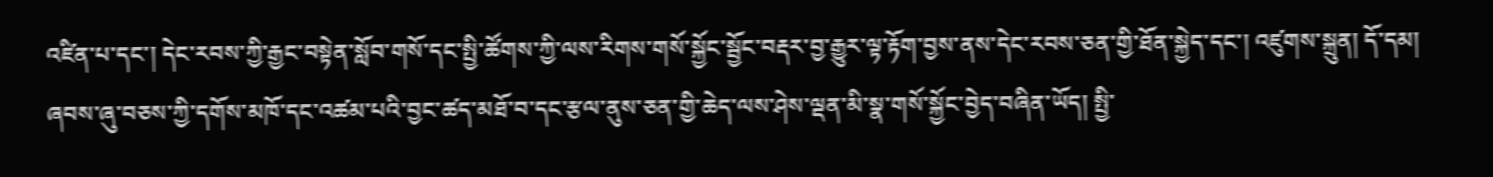འཛིན་པ་དང་། དེང་རབས་ཀྱི་རྒྱང་བསྟེན་སློབ་གསོ་དང་སྤྱི་ཚོགས་ཀྱི་ལས་རིགས་གསོ་སྐྱོང་སྦྱོང་བརྡར་བྱ་རྒྱུར་ལྟ་རྟོག་བྱས་ནས་དེང་རབས་ཅན་གྱི་ཐོན་སྐྱེད་དང་། འཛུགས་སྐྲུན། དོ་དམ། ཞབས་ཞུ་བཅས་ཀྱི་དགོས་མཁོ་དང་འཚམ་པའི་བྱང་ཚད་མཐོ་བ་དང་རྩལ་ནུས་ཅན་གྱི་ཆེད་ལས་ཤེས་ལྡན་མི་སྣ་གསོ་སྐྱོང་བྱེད་བཞིན་ཡོད། སྤྱི་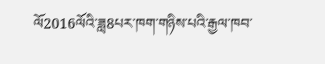ལོ2016ལོའི་ཟླ8པར་ཁག་གཉིས་པའི་རྒྱལ་ཁབ་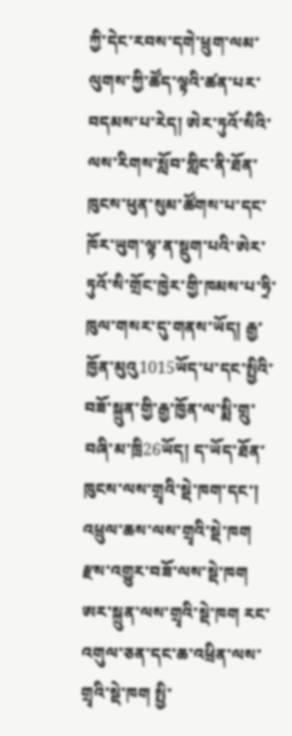ཀྱི་དེང་རབས་དགེ་ཕྲུག་ལམ་ལུགས་ཀྱི་ཚོད་ལྟའི་ཚན་པར་བདམས་པ་རེད། ཨེར་ཏུའོ་སིའི་ལས་རིགས་སློབ་གླིང་ནི་ཐོན་ཁུངས་ཕུན་སུམ་ཚོགས་པ་དང་ཁོར་ཡུག་ལྟ་ན་སྡུག་པའི་ཨེར་ཏུའོ་སི་གྲོང་ཁྱེར་གྱི་ཁམས་པ་ཧྲི་ཁུལ་གསར་དུ་གནས་ཡོད། རྒྱ་ཁྱོན་མུའུ1015ཡོད་པ་དང་སྤྱིའི་བཟོ་སྐྲུན་གྱི་རྒྱ་ཁྱོན་ལ་སྨི་གྲུ་བཞི་མ་ཁྲི26ཡོད། ད་ཡོད་ཐོན་ཁུངས་ལས་གྲྭའི་སྡེ་ཁག་དང་། འཕྲུལ་ཆས་ལས་གྲྭའི་སྡེ་ཁག རྫས་འགྱུར་བཟོ་ལས་སྡེ་ཁག ཨར་སྐྲུན་ལས་གྲྭའི་སྡེ་ཁག རང་འགུལ་ཅན་དང་ཆ་འཕྲིན་ལས་གྲྭའི་སྡེ་ཁག སྤྱི་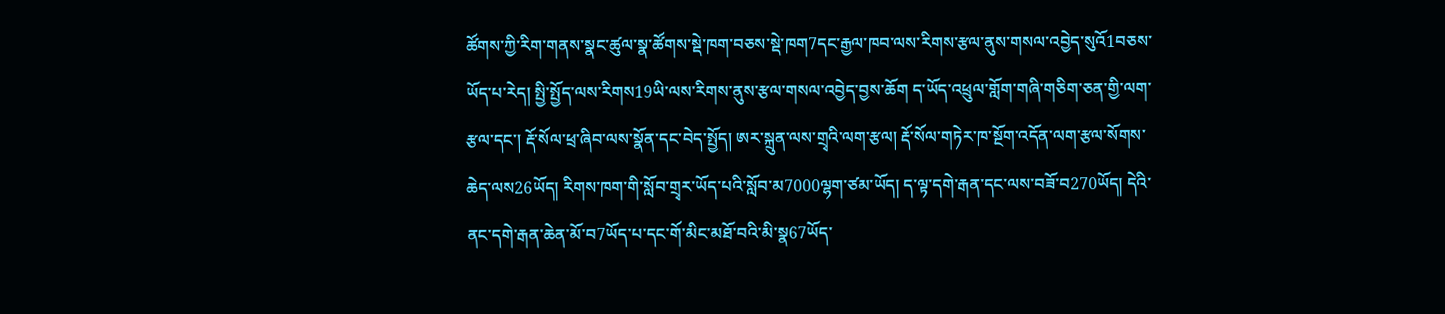ཚོགས་ཀྱི་རིག་གནས་སྣང་ཚུལ་སྣ་ཚོགས་སྡེ་ཁག་བཅས་སྡེ་ཁག7དང་རྒྱལ་ཁབ་ལས་རིགས་རྩལ་ནུས་གསལ་འབྱེད་སུའོ1བཅས་ཡོད་པ་རེད། སྤྱི་སྤྱོད་ལས་རིགས19ཡི་ལས་རིགས་ནུས་རྩལ་གསལ་འབྱེད་བྱས་ཆོག ད་ཡོད་འཕྲུལ་གློག་གཞི་གཅིག་ཅན་གྱི་ལག་རྩལ་དང་། རྡོ་སོལ་ཕྲ་ཞིབ་ལས་སྣོན་དང་བེད་སྤྱོད། ཨར་སྐྲུན་ལས་གྲྭའི་ལག་རྩལ། རྡོ་སོལ་གཏེར་ཁ་སྔོག་འདོན་ལག་རྩལ་སོགས་ཆེད་ལས26ཡོད། རིགས་ཁག་གི་སློབ་གྲྭར་ཡོད་པའི་སློབ་མ7000ལྷག་ཙམ་ཡོད། ད་ལྟ་དགེ་རྒན་དང་ལས་བཟོ་བ270ཡོད། དེའི་ནང་དགེ་རྒན་ཆེན་མོ་བ7ཡོད་པ་དང་གོ་མིང་མཐོ་བའི་མི་སྣ67ཡོད་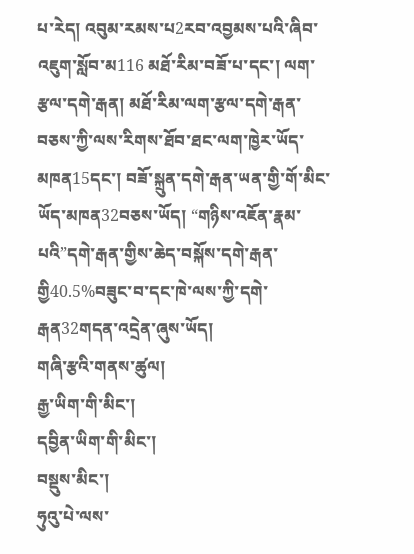པ་རེད། འབུམ་རམས་པ2རབ་འབྱམས་པའི་ཞིབ་འཇུག་སློབ་མ116 མཐོ་རིམ་བཟོ་པ་དང་། ལག་རྩལ་དགེ་རྒན། མཐོ་རིམ་ལག་རྩལ་དགེ་རྒན་བཅས་ཀྱི་ལས་རིགས་ཐོབ་ཐང་ལག་ཁྱེར་ཡོད་མཁན15དང་། བཟོ་སྐྲུན་དགེ་རྒན་ཡན་གྱི་གོ་མིང་ཡོད་མཁན32བཅས་ཡོད། “གཉིས་འཇོན་རྣམ་པའི”དགེ་རྒན་གྱིས་ཆེད་བསྐོས་དགེ་རྒན་གྱི40.5%བཟུང་བ་དང་ཁེ་ལས་ཀྱི་དགེ་རྒན32གདན་འདྲེན་ཞུས་ཡོད།
གཞི་རྩའི་གནས་ཚུལ།
རྒྱ་ཡིག་གི་མིང་།
དབྱིན་ཡིག་གི་མིང་།
བསྡུས་མིང་།
ཧུའུ་པེ་ལས་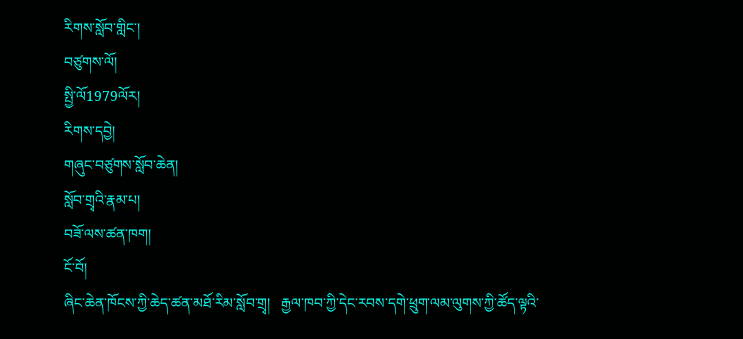རིགས་སློབ་གླིང་།
བཙུགས་ལོ།
སྤྱི་ལོ1979ལོར།
རིགས་དབྱེ།
གཞུང་བཙུགས་སློབ་ཆེན།
སློབ་གྲྭའི་རྣམ་པ།
བཟོ་ལས་ཚན་ཁག།
ངོ་བོ།
ཞིང་ཆེན་ཁོངས་ཀྱི་ཆེད་ཚན་མཐོ་རིམ་སློབ་གྲྭ།   རྒྱལ་ཁབ་ཀྱི་དེང་རབས་དགེ་ཕྲུག་ལམ་ལུགས་ཀྱི་ཚོད་ལྟའི་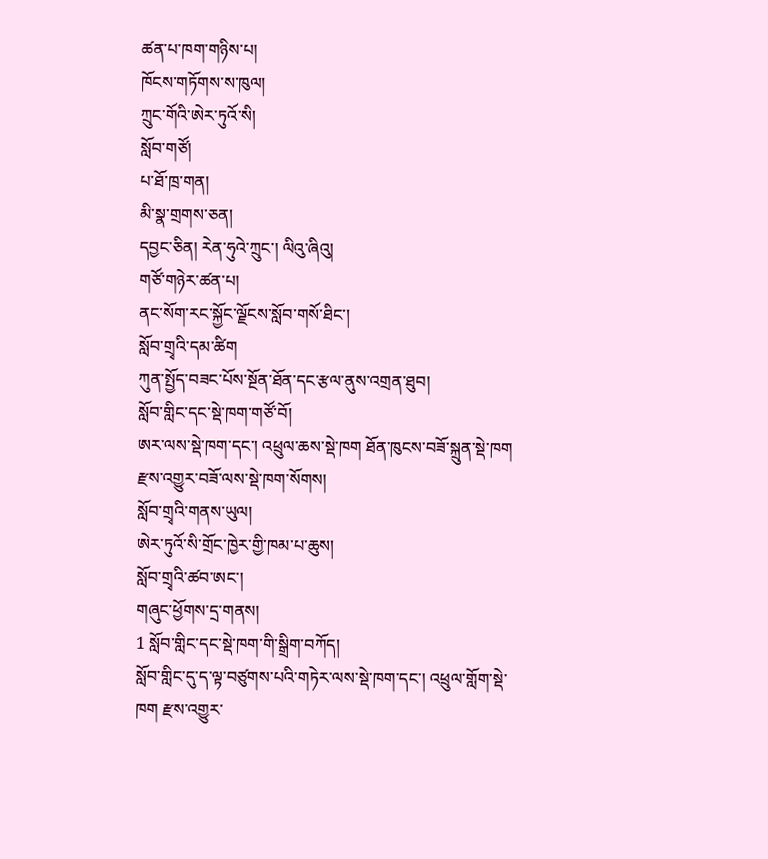ཚན་པ་ཁག་གཉིས་པ།
ཁོངས་གཏོགས་ས་ཁུལ།
ཀྲུང་གོའི་ཨེར་ཏུའོ་སི།
སློབ་གཙོ།
པ་ཐོ་ཁྲ་གན།
མི་སྣ་གྲགས་ཅན།
དབྱང་ཅིན། རེན་ཧུའེ་ཀྲུང་། ལིའུ་ཞིའུ།
གཙོ་གཉེར་ཚན་པ།
ནང་སོག་རང་སྐྱོང་ལྗོངས་སློབ་གསོ་ཐིང་།
སློབ་གྲྭའི་དམ་ཚིག
ཀུན་སྤྱོད་བཟང་པོས་སྔོན་ཐོན་དང་རྩལ་ནུས་འགྲན་ཐུབ།
སློབ་གླིང་དང་སྡེ་ཁག་གཙོ་བོ།
ཨར་ལས་སྡེ་ཁག་དང་། འཕྲུལ་ཆས་སྡེ་ཁག ཐོན་ཁུངས་བཟོ་སྐྲུན་སྡེ་ཁག རྫས་འགྱུར་བཟོ་ལས་སྡེ་ཁག་སོགས།
སློབ་གྲྭའི་གནས་ཡུལ།
ཨེར་ཏུའོ་སི་གྲོང་ཁྱེར་གྱི་ཁམ་པ་ཆུས།
སློབ་གྲྭའི་ཚབ་ཨང་།
གཞུང་ཕྱོགས་དྲ་གནས།
1 སློབ་གླིང་དང་སྡེ་ཁག་གི་སྒྲིག་བཀོད།
སློབ་གླིང་དུ་ད་ལྟ་བཙུགས་པའི་གཏེར་ལས་སྡེ་ཁག་དང་། འཕྲུལ་གློག་སྡེ་ཁག རྫས་འགྱུར་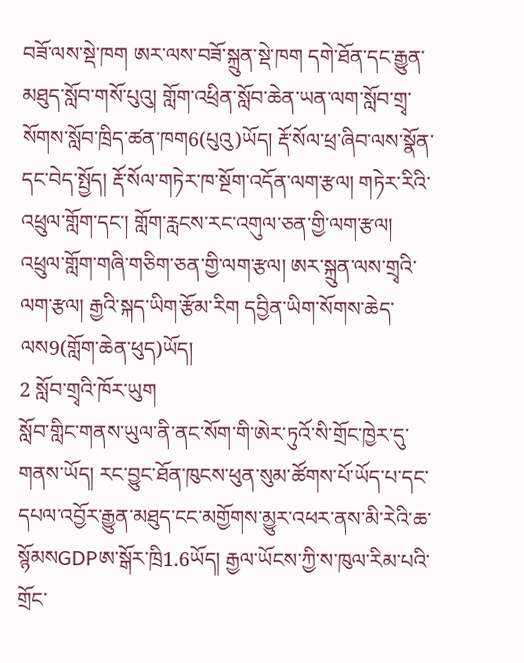བཟོ་ལས་སྡེ་ཁག ཨར་ལས་བཟོ་སྐྲུན་སྡེ་ཁག དགེ་ཐོན་དང་རྒྱུན་མཐུད་སློབ་གསོ་པུའུ། གློག་འཕྲིན་སློབ་ཆེན་ཡན་ལག་སློབ་གྲྭ་སོགས་སློབ་ཁྲིད་ཚན་ཁག6(པུའུ)ཡོད། རྡོ་སོལ་ཕྲ་ཞིབ་ལས་སྣོན་དང་བེད་སྤྱོད། རྡོ་སོལ་གཏེར་ཁ་སྔོག་འདོན་ལག་རྩལ། གཏེར་རིའི་འཕྲུལ་གློག་དང་། གློག་རླངས་རང་འགུལ་ཅན་གྱི་ལག་རྩལ། འཕྲུལ་གློག་གཞི་གཅིག་ཅན་གྱི་ལག་རྩལ། ཨར་སྐྲུན་ལས་གྲྭའི་ལག་རྩལ། རྒྱའི་སྐད་ཡིག་རྩོམ་རིག དབྱིན་ཡིག་སོགས་ཆེད་ལས9(གློག་ཆེན་ཕུད)ཡོད།
2 སློབ་གྲྭའི་ཁོར་ཡུག
སློབ་གླིང་གནས་ཡུལ་ནི་ནང་སོག་གི་ཨེར་ཏུའོ་སི་གྲོང་ཁྱེར་དུ་གནས་ཡོད། རང་བྱུང་ཐོན་ཁུངས་ཕུན་སུམ་ཚོགས་པོ་ཡོད་པ་དང་དཔལ་འབྱོར་རྒྱུན་མཐུད་ངང་མགྱོགས་མྱུར་འཕར་ནས་མི་རེའི་ཆ་སྙོམསGDPཨ་སྒོར་ཁྲི1.6ཡོད། རྒྱལ་ཡོངས་ཀྱི་ས་ཁུལ་རིམ་པའི་གྲོང་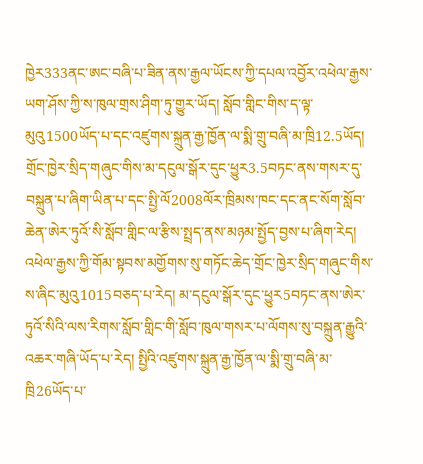ཁྱེར333ནང་ཨང་བཞི་པ་ཟིན་ནས་རྒྱལ་ཡོངས་ཀྱི་དཔལ་འབྱོར་འཕེལ་རྒྱས་ཡག་ཤོས་ཀྱི་ས་ཁུལ་གྲས་ཤིག་ཏུ་གྱུར་ཡོད། སློབ་གླིང་གིས་ད་ལྟ་མུའུ1500ཡོད་པ་དང་འཛུགས་སྐྲུན་རྒྱ་ཁྱོན་ལ་སྨི་གྲུ་བཞི་མ་ཁྲི12.5ཡོད། གྲོང་ཁྱེར་སྲིད་གཞུང་གིས་མ་དངུལ་སྒོར་དུང་ཕྱུར3.5བཏང་ནས་གསར་དུ་བསྐྲུན་པ་ཞིག་ཡིན་པ་དང་སྤྱི་ལོ2008ལོར་ཁྲིམས་ཁང་དང་ནང་སོག་སློབ་ཆེན་ཨེར་ཏུའོ་སི་སློབ་གླིང་ལ་རྩིས་སྤྲད་ནས་མཉམ་སྤྱོད་བྱས་པ་ཞིག་རེད། འཕེལ་རྒྱས་ཀྱི་གོམ་སྟབས་མགྱོགས་སུ་གཏོང་ཆེད་གྲོང་ཁྱེར་སྲིད་གཞུང་གིས་ས་ཞིང་མུའུ1015བཅད་པ་རེད། མ་དངུལ་སྒོར་དུང་ཕྱུར5བཏང་ནས་ཨེར་ཏུའོ་སིའི་ལས་རིགས་སློབ་གླིང་གི་སློབ་ཁུལ་གསར་པ་ལོགས་སུ་བསྐྲུན་རྒྱུའི་འཆར་གཞི་ཡོད་པ་རེད། སྤྱིའི་འཛུགས་སྐྲུན་རྒྱ་ཁྱོན་ལ་སྨི་གྲུ་བཞི་མ་ཁྲི26ཡོད་པ་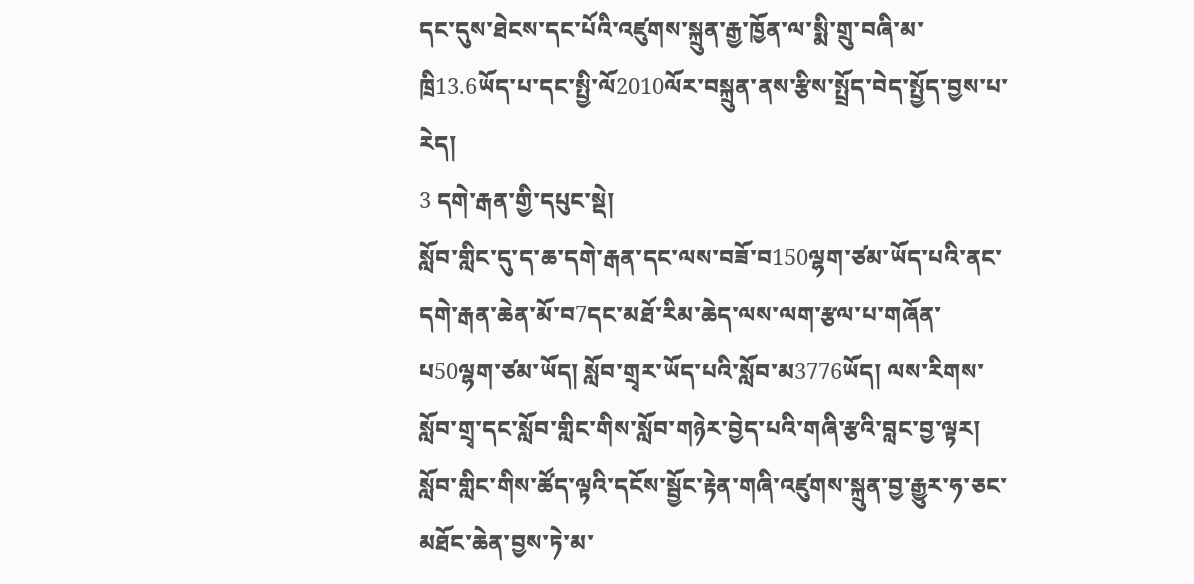དང་དུས་ཐེངས་དང་པོའི་འཛུགས་སྐྲུན་རྒྱ་ཁྱོན་ལ་སྨི་གྲུ་བཞི་མ་ཁྲི13.6ཡོད་པ་དང་སྤྱི་ལོ2010ལོར་བསྐྲུན་ནས་རྩིས་སྤྲོད་བེད་སྤྱོད་བྱས་པ་རེད།
3 དགེ་རྒན་གྱི་དཔུང་སྡེ།
སློབ་གླིང་དུ་ད་ཆ་དགེ་རྒན་དང་ལས་བཟོ་བ150ལྷག་ཙམ་ཡོད་པའི་ནང་དགེ་རྒན་ཆེན་མོ་བ7དང་མཐོ་རིམ་ཆེད་ལས་ལག་རྩལ་པ་གཞོན་པ50ལྷག་ཙམ་ཡོད། སློབ་གྲྭར་ཡོད་པའི་སློབ་མ3776ཡོད། ལས་རིགས་སློབ་གྲྭ་དང་སློབ་གླིང་གིས་སློབ་གཉེར་བྱེད་པའི་གཞི་རྩའི་བླང་བྱ་ལྟར། སློབ་གླིང་གིས་ཚོད་ལྟའི་དངོས་སྦྱོང་རྟེན་གཞི་འཛུགས་སྐྲུན་བྱ་རྒྱུར་ཧ་ཅང་མཐོང་ཆེན་བྱས་ཏེ་མ་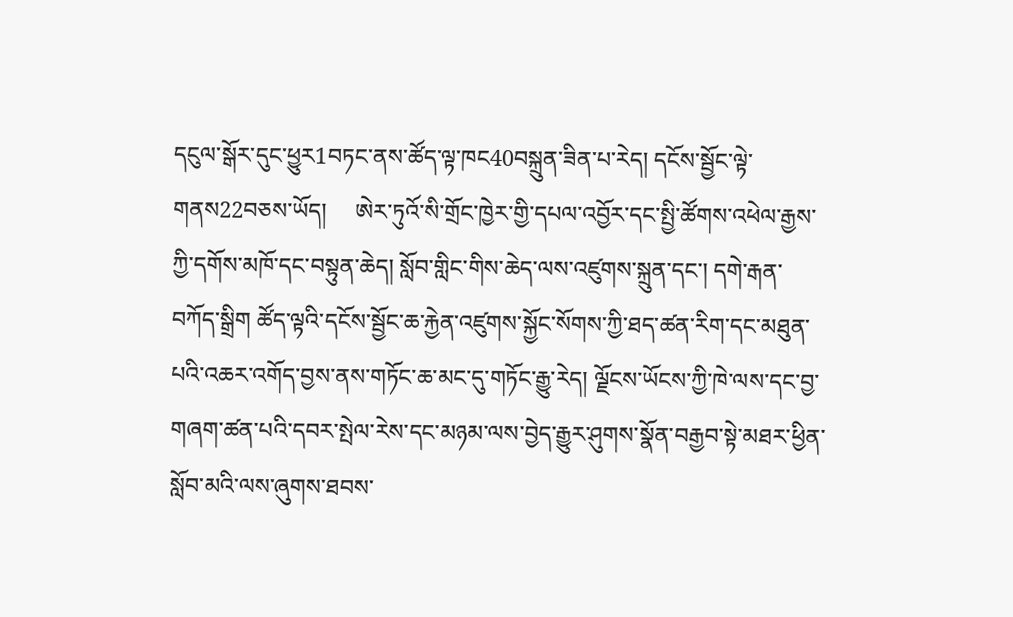དངུལ་སྒོར་དུང་ཕྱུར1བཏང་ནས་ཚོད་ལྟ་ཁང40བསྐྲུན་ཟིན་པ་རེད། དངོས་སྦྱོང་ལྟེ་གནས22བཅས་ཡོད།     ཨེར་ཏུའོ་སི་གྲོང་ཁྱེར་གྱི་དཔལ་འབྱོར་དང་སྤྱི་ཚོགས་འཕེལ་རྒྱས་ཀྱི་དགོས་མཁོ་དང་བསྟུན་ཆེད། སློབ་གླིང་གིས་ཆེད་ལས་འཛུགས་སྐྲུན་དང་། དགེ་རྒན་བཀོད་སྒྲིག ཚོད་ལྟའི་དངོས་སྦྱོང་ཆ་རྐྱེན་འཛུགས་སྐྱོང་སོགས་ཀྱི་ཐད་ཚན་རིག་དང་མཐུན་པའི་འཆར་འགོད་བྱས་ནས་གཏོང་ཆ་མང་དུ་གཏོང་རྒྱུ་རེད། ལྗོངས་ཡོངས་ཀྱི་ཁེ་ལས་དང་བྱ་གཞག་ཚན་པའི་དབར་སྤེལ་རེས་དང་མཉམ་ལས་བྱེད་རྒྱུར་ཤུགས་སྣོན་བརྒྱབ་སྟེ་མཐར་ཕྱིན་སློབ་མའི་ལས་ཞུགས་ཐབས་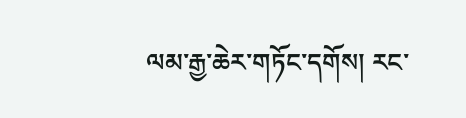ལམ་རྒྱ་ཆེར་གཏོང་དགོས། རང་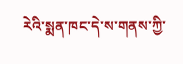རེའི་སྨན་ཁང་དེ་ས་གནས་ཀྱི་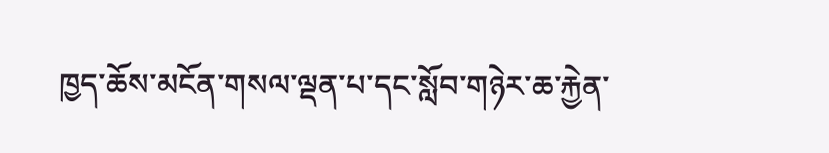ཁྱད་ཆོས་མངོན་གསལ་ལྡན་པ་དང་སློབ་གཉེར་ཆ་རྐྱེན་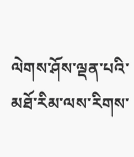ལེགས་ཤོས་ལྡན་པའི་མཐོ་རིམ་ལས་རིགས་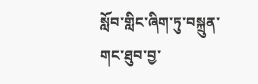སློབ་གླིང་ཞིག་ཏུ་བསྐྲུན་གང་ཐུབ་བྱ་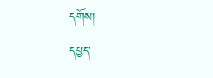དགོས།
དཔྱད་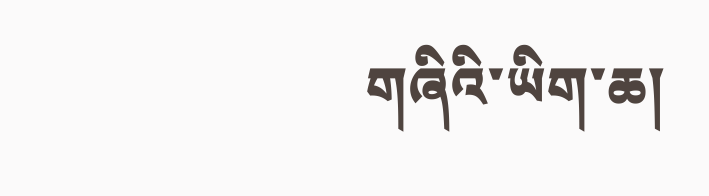གཞིའི་ཡིག་ཆ།